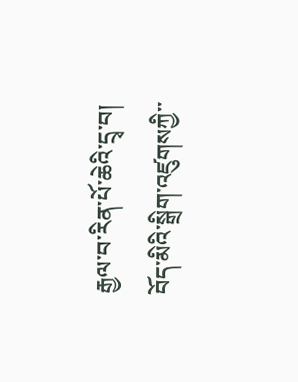རྒྱལ་བ་རིན་པོ་ཆེའི་དྲྭ་བ།
བོད་མིའི་སྒྲིག་འཛུགསཀྱི་་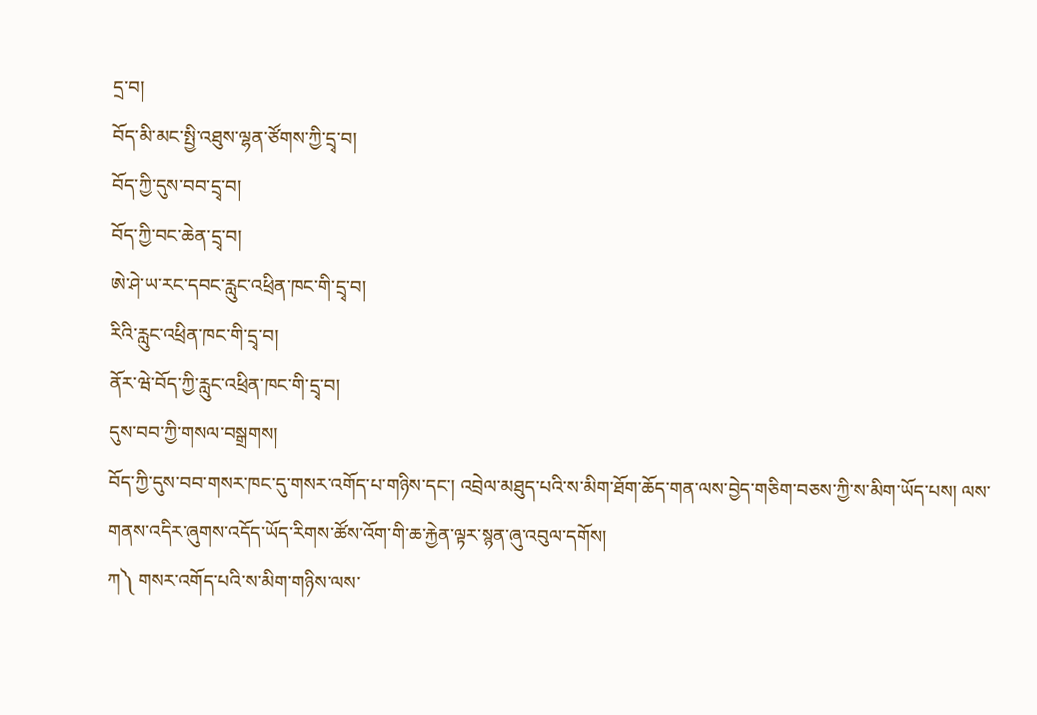དྲ་བ།
བོད་མི་མང་སྤྱི་འཐུས་ལྷན་ཙོགས་ཀྱི་དྲྭ་བ།
བོད་ཀྱི་དུས་བབ་དྲྭ་བ།
བོད་ཀྱི་བང་ཆེན་དྲྭ་བ།
ཨེ་ཤེ་ཡ་རང་དབང་རླུང་འཕྲིན་ཁང་གི་དྲྭ་བ།
རིའི་རླུང་འཕྲིན་ཁང་གི་དྲྭ་བ།
ནོར་ཝེ་བོད་ཀྱི་རླུང་འཕྲིན་ཁང་གི་དྲྭ་བ།
དུས་བབ་ཀྱི་གསལ་བསྒྲགས།
བོད་ཀྱི་དུས་བབ་གསར་ཁང་དུ་གསར་འགོད་པ་གཉིས་དང་། འབྲེལ་མཐུད་པའི་ས་མིག་ཐོག་ཆོད་གན་ལས་བྱེད་གཅིག་བཅས་ཀྱི་ས་མིག་ཡོད་པས། ལས་གནས་འདིར་ཞུགས་འདོད་ཡོད་རིགས་ཚོས་འོག་གི་ཆ་རྐྱེན་ལྟར་སྙན་ཞུ་འབུལ་དགོས།
ཀ༽ གསར་འགོད་པའི་ས་མིག་གཉིས་ལས་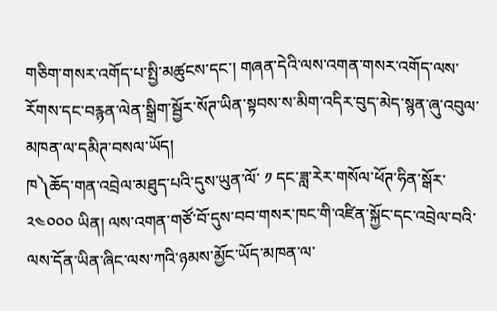གཅིག་གསར་འགོད་པ་སྤྱི་མཚུངས་དང་། གཞན་དེའི་ལས་འགན་གསར་འགོད་ལས་རོགས་དང་བརྙན་ལེན་སྒྲིག་སྦྱོར་སོཊ་ཡིན་སྟབས་ས་མིག་འདིར་བུད་མེད་སྙན་ཞུ་འབུལ་མཁན་ལ་དམིཊ་བསལ་ཡོད།
ཁ༽ཆོད་གན་འབྲེལ་མཐུད་པའི་དུས་ཡུན་ལོ་ ༡ དང་ཟླ་རེར་གསོལ་ཕོཊ་ཧིན་སྒོར་ ༢༤༠༠༠ ཡིན། ལས་འགན་གཙོ་བོ་དུས་བབ་གསར་ཁང་གི་འཛིན་སྐྱོང་དང་འབྲེལ་བའི་ལས་དོན་ཡིན་ཞིང་ལས་ཀའི་ཉམས་མྱོང་ཡོད་མཁན་ལ་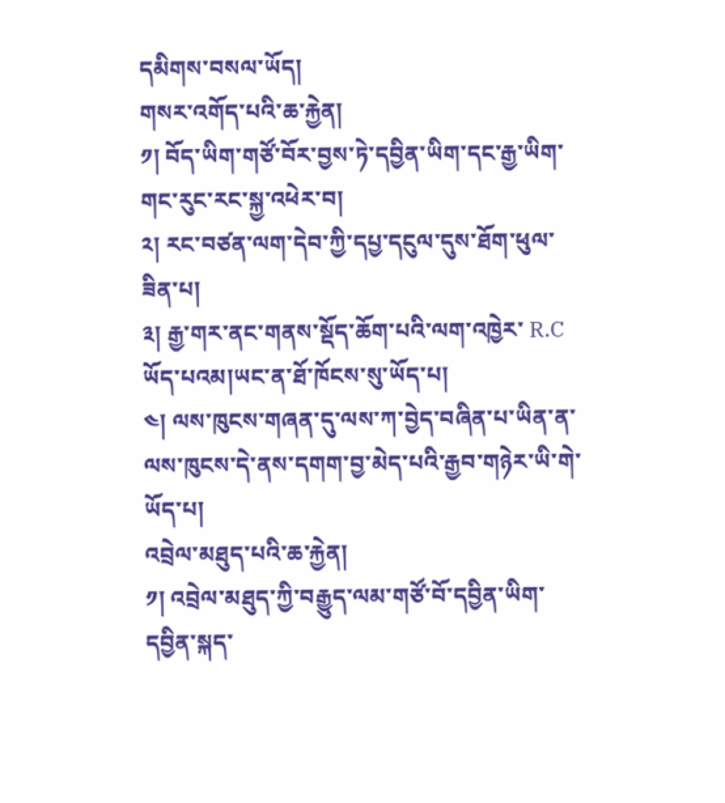དམིགས་བསལ་ཡོད།
གསར་འགོད་པའི་ཆ་རྐྱེན།
༡། བོད་ཡིག་གཙོ་བོར་བྱས་ཏེ་དབྱིན་ཡིག་དང་རྒྱ་ཡིག་གང་རུང་རང་སྐྱ་འཕེར་བ།
༢། རང་བཙན་ལག་དེབ་ཀྱི་དཔྱ་དངུལ་དུས་ཐོག་ཕུལ་ཟིན་པ།
༣། རྒྱ་གར་ནང་གནས་སྡོད་ཆོག་པའི་ལག་འཁྱེར་ R.C ཡོད་པའམ།ཡང་ན་ཐོ་ཁོངས་སུ་ཡོད་པ།
༤། ལས་ཁུངས་གཞན་དུ་ལས་ཀ་བྱེད་བཞིན་པ་ཡིན་ན་ལས་ཁུངས་དེ་ནས་དགག་བྱ་མེད་པའི་རྒྱབ་གཉེར་ཡི་གེ་ཡོད་པ།
འབྲེལ་མཐུད་པའི་ཆ་རྐྱེན།
༡། འབྲེལ་མཐུད་ཀྱི་བརྒྱུད་ལམ་གཙོ་བོ་དབྱིན་ཡིག་དབྱིན་སྐད་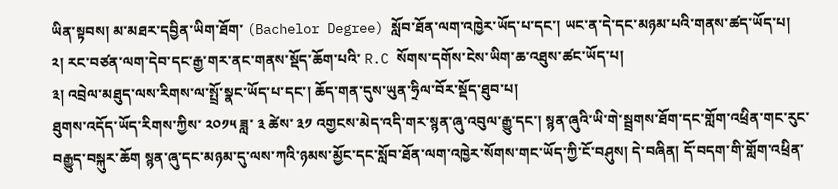ཡིན་སྟབས། མ་མཐར་དབྱིན་ཡིག་ཐོག་ (Bachelor Degree) སློབ་ཐོན་ལག་འཁྱེར་ཡོད་པ་དང་། ཡང་ན་དེ་དང་མཉམ་པའི་གནས་ཚད་ཡོད་པ།
༢། རང་བཙན་ལག་དེབ་དང་རྒྱ་གར་ནང་གནས་སྡོད་ཆོག་པའི་ R.C སོགས་དགོས་ངེས་ཡིག་ཆ་འཐུས་ཚང་ཡོད་པ།
༣། འབྲེལ་མཐུད་ལས་རིགས་ལ་སྤྲོ་སྣང་ཡོད་པ་དང་། ཆོད་གན་དུས་ཡུན་ཧྲིལ་བོར་སྡོད་ཐུབ་པ།
ཐུགས་འདོད་ཡོད་རིགས་ཀྱིས་ ༢༠༡༥ ཟླ་ ༣ ཚེས་ ༣༡ འགྱངས་མེད་འདི་གར་སྙན་ཞུ་འབུལ་རྒྱུ་དང་། སྙན་ཞུའི་ཡི་གེ་སྦྲགས་ཐོག་དང་གློག་འཕྲིན་གང་རུང་བརྒྱུད་བསྐུར་ཆོག སྙན་ཞུ་དང་མཉམ་དུ་ལས་ཀའི་ཉམས་མྱོང་དང་སློབ་ཐོན་ལག་འཁྱེར་སོགས་གང་ཡོད་ཀྱི་ངོ་བཤུས། དེ་བཞིན། དོ་བདག་གི་གློག་འཕྲིན་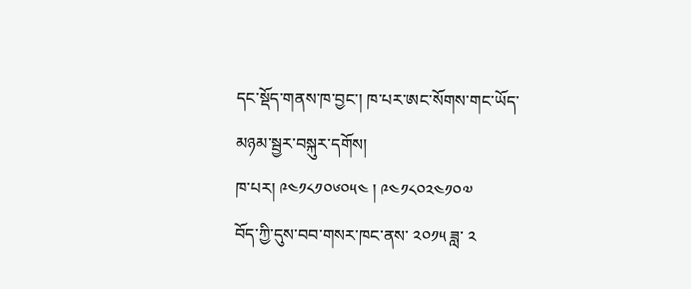དང་སྡོད་གནས་ཁ་བྱང་། ཁ་པར་ཨང་སོགས་གང་ཡོད་མཉམ་སྦྱར་བསྐུར་དགོས།
ཁ་པར། ༩༤༡༨༡༠༦༠༥༤ ། ༩༤༡༨༠༢༤༡༠༧
བོད་ཀྱི་དུས་བབ་གསར་ཁང་ནས་ ༢༠༡༥ ཟླ་ ༢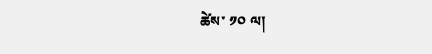ཚེས་ ༡༠ ལ།